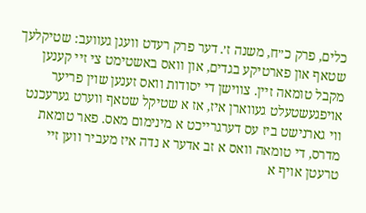כלים, פרק כ״ח, משנה ז׳. דער פרק רעדט וועגן געוועב: שטיקלעך שטאף און פארטיקע בגדים, און וואס באשטימט צי זיי קענען מקבל טומאה זיין. צווישן די יסודות וואס זענען שוין פריער אויפגעשטעלט געווארן איז, אז א שטיקל שטאף ווערט גערעכנט ווי גארנישט ביז עס דערגרייכט א מינימום מאס. פאר טומאת מדרס, די טומאה וואס א זב אדער א נדה איז מעביר ווען זיי טרעטן אויף א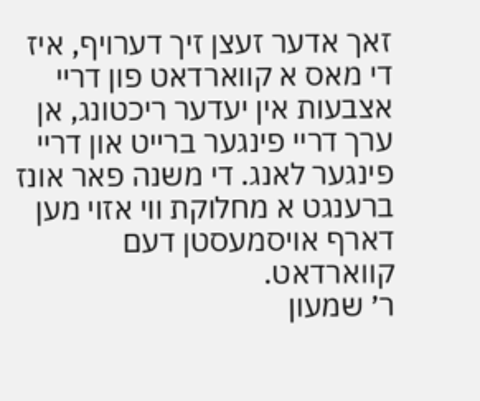זאך אדער זעצן זיך דערויף, איז די מאס א קווארדאט פון דריי אצבעות אין יעדער ריכטונג, אן ערך דריי פינגער ברייט און דריי פינגער לאנג. די משנה פאר אונז ברענגט א מחלוקת ווי אזוי מען דארף אויסמעסטן דעם קווארדאט.
ר׳ שמעון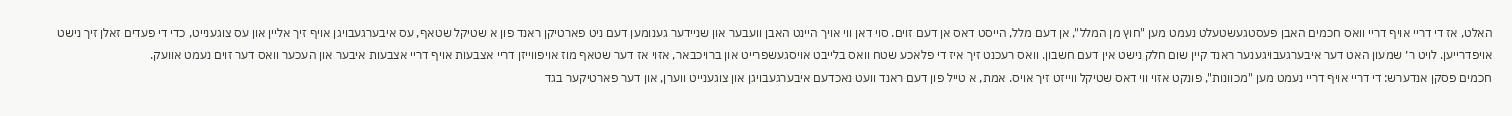האלט, אז די דריי אויף דריי וואס חכמים האבן פעסטגעשטעלט נעמט מען "חוץ מן המלל", אן דעם מלל, הייסט דאס אן דעם זוים. סוי דאן ווי אויך היינט האבן וועבער און שניידער גענומען דעם ניט פארטיקן ראנד פון א שטיקל שטאף, עס איבערגעבויגן אויף זיך אליין און עס צוגענייט, כדי די פעדים זאלן זיך נישט אויפדרייען. לויט ר׳ שמעון האט דער איבערגעבויגענער ראנד קיין שום חלק נישט אין דעם חשבון. וואס רעכנט זיך איז די פלאכע שטח וואס בלייבט אויסגעשפרייט און ברויכבאר, אזוי אז דער שטאף מוז אויפווייזן דריי אצבעות אויף דריי אצבעות איבער און העכער וואס דער זוים נעמט אוועק.
חכמים פסקן אנדערש: די דריי אויף דריי נעמט מען "מכוונות", פונקט אזוי ווי דאס שטיקל ווייזט זיך אויס. אמת, א טייל פון דעם ראנד וועט נאכדעם איבערגעבויגן און צוגענייט ווערן, און דער פארטיקער בגד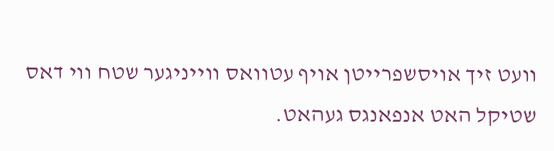וועט זיך אויסשפרייטן אויף עטוואס ווייניגער שטח ווי דאס שטיקל האט אנפאנגס געהאט.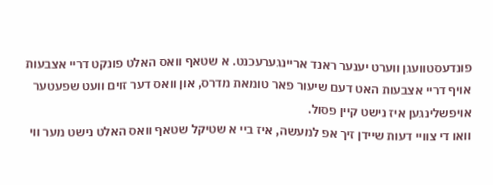פונדעסטוועגן ווערט יענער ראנד אריינגערעכנט. א שטאף וואס האלט פונקט דריי אצבעות אויף דריי אצבעות האט דעם שיעור פאר טומאת מדרס, און וואס דער זוים וועט שפעטער אויפשלינגען איז נישט קיין פסול.
וואו די צוויי דעות שיידן זיך אפ למעשה, איז ביי א שטיקל שטאף וואס האלט נישט מער ווי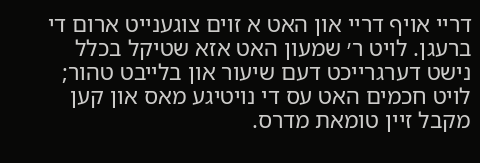דריי אויף דריי און האט א זוים צוגענייט ארום די ברעגן. לויט ר׳ שמעון האט אזא שטיקל בכלל נישט דערגרייכט דעם שיעור און בלייבט טהור; לויט חכמים האט עס די נויטיגע מאס און קען מקבל זיין טומאת מדרס.